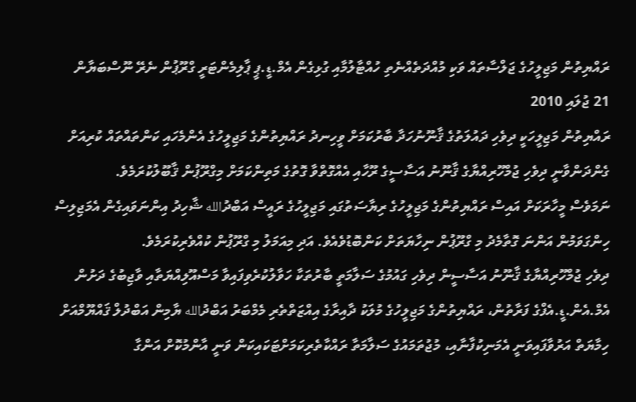ރައްޔިތުން މަޖިލީހުގެ ޖަލްސާތައް ވަކި މުއްދަތެއްނެތި ހުއްޓާލުމާއި ގުޅިގެން އެމް.ޑީ.ޕީ ޕާލިމެންޓަރީ ގްރޫޕުން ނެރޭ ނޫސްބަޔާން
21 ޖުލައި 2010
ރައްޔިތުން މަޖިލީހަކީ ދިވެހި ދައުލަތުގެ ޤާނޫނުހަދާ ބާރުކަމަށް ވީހިނދު ރައްޔިތުންގެ މަޖިލީހުގެ އެންމެހައި ކަންތައްތައް ކުރިއަށް ގެންދަންވާނީ ދިވެހި ޖުމްހޫރިއްޔާގެ ޤާނޫނު އަސާސީގެ ރޫހާއި އެއްގޮތްވާ ގޮތުގެ މަތިންކަމަށް މިގްރޫޕުން ޤާބޫލުކުރަމެވެ.
ނަމަވެސް މީހާރަކަށް އައިސް ރައްޔިތުންގެ މަޖިލީހުގެ ރިޔާސަތުގައި މަޖިލީހުގެ ރައީސް އަބްދުالله ޝާހިދު އިންނަވައިގެން އެމަޖިލިސް ހިންގަވަމުން އަންނަ ގޮތާމެދު މި ގްރޫޕުން ނިހާޔަތަށް ކަންބޮޑުވެއެވެ. އަދި މިއަމަލު މި ގްރޫޕުން ކުއްވެރިކުރަމެވެ.
ދިވެހި ޖުމްހޫރިއްޔާގެ ޤާނޫނު އަސާސީން ދިވެހި ގައުމުގެ ސަލާމަތީ ބާރުތަކާ ހަވާލުކުރެވިފައިވާ މަސްއޫލިއްޔަތާއި ވާޖިބުގެ ދަށުން އެމް.އެން.ޑީ.އެފްގެ ފަރާތުން، ރައްޔިތުންގެ މަޖިލީހުގެ މުލަކު ދާއިރާގެ އިއްޒަތްތެރި މެމްބަރު އަބްދުالله ޔާމިން އަބްދުލް ޤައްޔޫމްއަށް ހިމާޔަތް އަރުވާފައިވަނީ އެމަނިކުފާނާއި، މުޖުތަމައުގެ ސަލާމަތާ ރައްކާތެރިކަމަށްޓަކައިކަން ވަނީ އާންމުކޮށް އަންގާ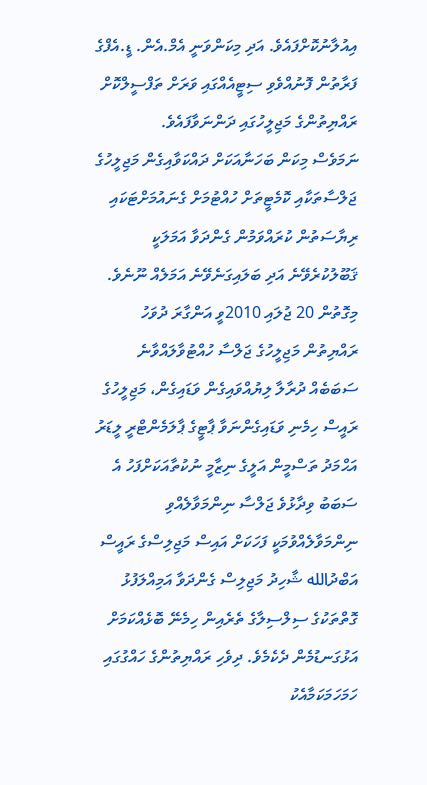އިއުލާނުކޮށްފައެވެ. އަދި މިކަންވަނީ އެމް.އެން. ޑީ.އެފްގެ ފަރާތުން ފޮނުއްވެވި ސިޓީއެއްގައި ވަރަށް ތަފްސީލްކޮށް ރައްޔިތުންގެ މަޖިލީހުގައި ދަންނަވާފައެވެ.
ނަމަވެސް މިކަން ބަހަނާއަކަށް ދައްކަވާއިގެން މަޖިލީހުގެ ޖަލްސާތަކާއި ކޮމެޓީތަށް ހުއްޓުމަށް ގެނައުމަށްޓަކައި ރިޔާސަތުން ކުރައްވަމުން ގެންދަވާ އަމަލަކީ ޤަބޫލުކުރެވޭނެ އަދި ބަލައިގަނެވޭނެ އަމަލެއް ނޫނެވެ.
މިގޮތުން 20 ޖުލައި 2010ވީ އަންގާރަ ދުވަހު ރައްޔިތުން މަޖިލީހުގެ ޖަލްސާ ހުއްޓުވާލައްވާނެ ސަބަބެއް ދުރާލާ ލިޔުއްވައިގެން ވަޑައިގެން، މަޖިލީހުގެ ރައީސް ހިމެނި ވަޑައިގެންނަވާ ޕާޓީގެ ޕާލަމެންޓްރީ ލީޑަރު އަޙްމަދު ތަސްމީން އަލީގެ ނިޒާމީ ނުކުތާއަކަށްފަހު އެ ސަބަބު ވިދާޅުވެ ޖަލްސާ ނިންމަވާލެއްވި ނިންމަވާލެއްވުމަކީ ފަހަކަށް އައިސް މަޖިލިސްގެ ރައީސް އަބްދުالله ޝާހިދު މަޖިލިސް ގެންދަވާ އަމިއްލަފުޅު ގޮތްތަކުގެ ސިލްސިލާގެ ތެރެއިން ހިމެނޭ ބޮޅެއްކަމަށް އަޅުގަނޑުމެން ދެކެމެވެ. ދިވެހި ރައްޔިތުންގެ ހައްގުގައި ހަމަހަމަކަމާއެކު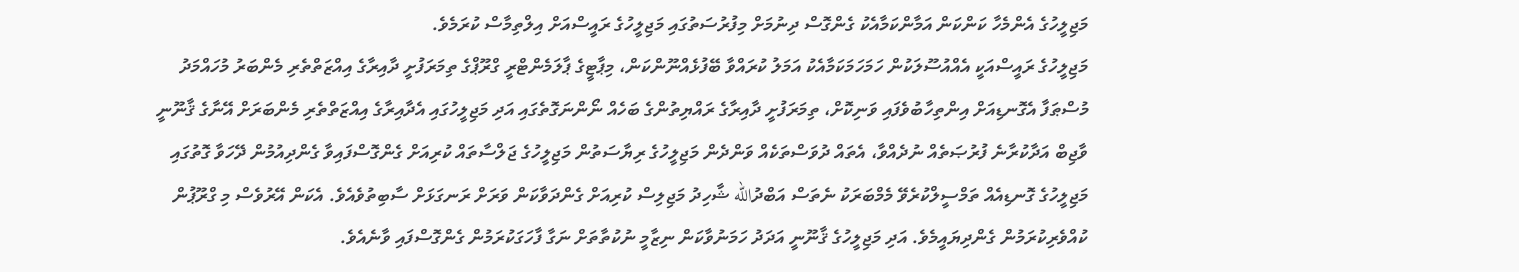މަޖިލީހުގެ އެންމެހާ ކަންކަން އަމާންކަމާއެކު ގެންގޮސް ދިނުމަށް މިފުރުސަތުގައި މަޖިލީހުގެ ރައީސްއަށް އިލްތިމާސް ކުރަމެވެ.
މަޖިލީހުގެ ރައީސްއަކީ އެއްއުސޫލަކުން ހަމަހަމަކަމާއެކު އަމަލު ކުރައްވާ ބޭފުޅެއްނޫންކަން، މިޕާޓީގެ ޕާލަމެންޓްރީ ގްރޫޕްގެ ތިމަރަފުށީ ދާއިރާގެ އިއްޒަތްތެރި މެންބަރު މުހައްމަދު މުސްޠަފާ އެގޮނޑިއަށް އިންތިހާބުވެފައި ވަނިކޮށް، ތިމަރަފުށީ ދާއިރާގެ ރައްޔިތުންގެ ބަހެއް ނޯންނަގޮތެގައި އަދި މަޖިލީހުގައި އެދާއިރާގެ އިއްޒަތްތެރި މެންބަރަށް އޭނާގެ ޤާނޫނީ ވާޖިބް އަދާކުރާނެ ފުރުޞަތެއް ނުދެއްވާ، އެތައް ދުވަސްތަކެއް ވަންދެން މަޖިލީހުގެ ރިޔާސަތުން މަޖިލީހުގެ ޖަލްސާތައް ކުރިއަށް ގެންގޮސްފައިވާ ގެންދިއުމުން ދޭހަވާ ގޮތުގައި މަޖިލީހުގެ ގޮނޑިއެއް ތަމްސީލްކުރެވޭ މެމްބަރަކު ނެތަސް އަބްދުالله ޝާހިދު މަޖިލިސް ކުރިއަށް ގެންދަވާކަން ވަރަށް ރަނގަޅަށް ސާބިތުވެއެވެ. އެކަން އޭރުވެސް މި ގްރޫޕުން ކުއްވެރިކުރަމުން ގެންދިޔައީމެވެ. އަދި މަޖިލީހުގެ ޤާނޫނީ އަދަދު ހަމަނުވާކަން ނިޒާމީ ނުކުތާތަށް ނަގާ ފާހަގަކުރަމުން ގެންގޮސްފައި ވާނެއެވެ.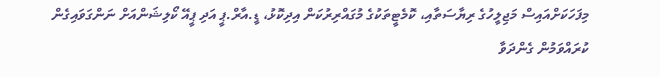މިފަހަކަށްއައިސް މަޖިލީހުގެ ރިޔާސަތާއި، ކޮމެޓީތަކުގެ މުގައްރިރުކަން އިދިކޮޅު، ޑީ.އާރް.ޕީ އަދި ޕީއޭ ކޯލިޝަންއަށް ނަންގަވައިގެން ކުރައްވަމުން ގެންދަވާ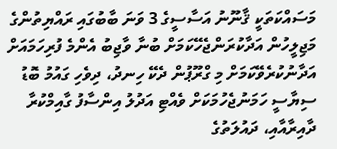މަސައްކަތަކީ ޤާނޫނު އަސާސީގެ 3 ވަނަ ބާބުގައި ރައްޔިތުންގެ މަޖިލީހުން އަދާކުރަންޖެހޭކަމަށް ބުނާ ވާޖިބު އެންމެ ފުރިހަމައަށް އަދާނުކުރެވޭކަމަށް މި ގްރޫޕުން ދެކޭ ހިނދު، ދިވެހި ގައުމު ބޮޑު ސިޔާސީ ހަމަނުޖެހުމަކަށް ވެއްޓި އަދުލު އިންސާފު ގާއިމްކުރާ ދާއިރާއާއި، ދައުލަތުގެ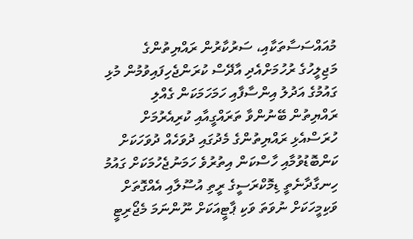މުއައްސަސާތަކާއި، ސަރުކާރުން ރައްޔިތުންގެ މަޖިލީހުގެ ރުހުމަށްއެދި އާދޭސް ކުރަންޖެހިފައިވުމުން މުޅި ގައުމުގެ އަދުލު އިންސާފާއި ހަމަހަމަކަން ގެއްލި ރައްޔިތުން ބޭނުންވާ ތަރައްގީއާއި ކުރިއެރުމަށް ހުރަސްއެޅި ރައްޔިތުންގެ މެދުގައި ދުވަހެއް ދުވަހަކަށް ކަންބޮޑުވުމާއި ހާސްކަން އިތުރުވެ ހަމަނުޖެހުމަކަށް ގައުމު ހިނގާދާނެތީ ޑިމޮކްރަސީގެ ރީތި އުސޫލާއި އެއްގޮތަށް ވަކިމީހަކަށް ނުވަތަ ވަކި ޕާޓީއަކަށް ނޫންނަމަ މެޖޯރިޓީ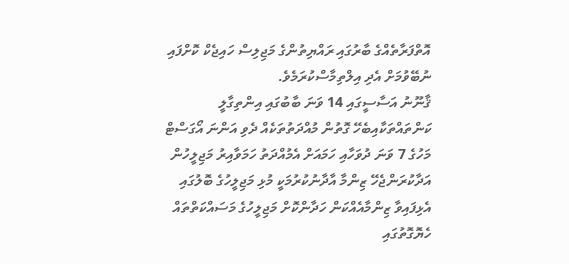އޮތްފަރާތެއްގެ ބާރުގައި ރައްޔިތުންގެ މަޖިލިސް ހައިޖެކް ކޮށްފައި ނުބޭވުމަށް އެދި އިލްތިމާސްކުރަމެވެ.
ޤާނޫނު އަސާސީގައި 14 ވަނަ ބާބުގައި އިންތިގާލީ ކަންތައްތަކާއިބެހޭ ގޮތުން މުއްދަތުތަކެއް ދެވި އަންނަ އޯގަސްޓް މަހުގެ 7 ވަނަ ދުވަހާއި ހަމައަށް އެމުއްދަތު ހަމަވާއިރު މަޖިލީހުން އަދާކުރަންޖެހޭ ޒިންމާ އާދާނުކުރުމަކީ މުޅި މަޖިލީހުގެ ބޮލުގައި އެޅިފައިވާ ޒިންމާއެއްކަން ހަދާންކޮށް މަޖިލީހުގެ މަސައްކަތްތައް ހެޔޮގޮތުގައި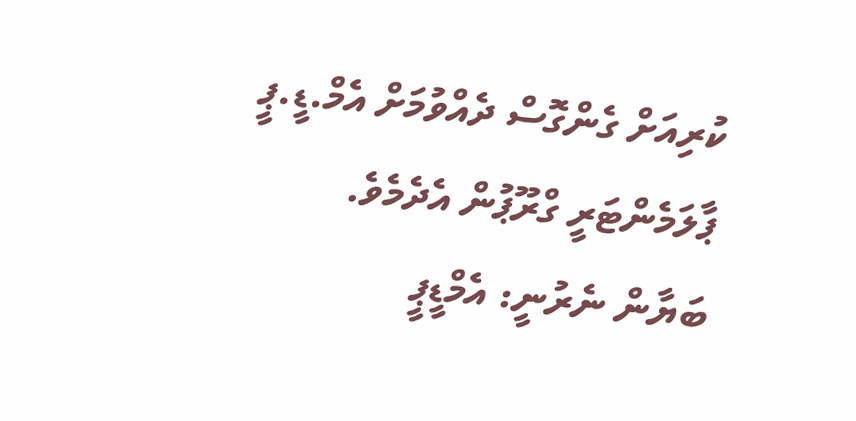ކުރިއަށް ގެންގޮސް ދެއްވުމަށް އެމް.ޑީ.ޕީ ޕާލަމެންޓަރީ ގްރޫޕުން އެދެމެވެ.
ބަޔާން ނެރުނީ: އެމްޑީޕީ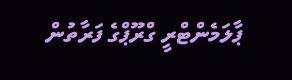ޕާލަމެންޓްރީ ގްރޫޕްގެ ފަރާތުން